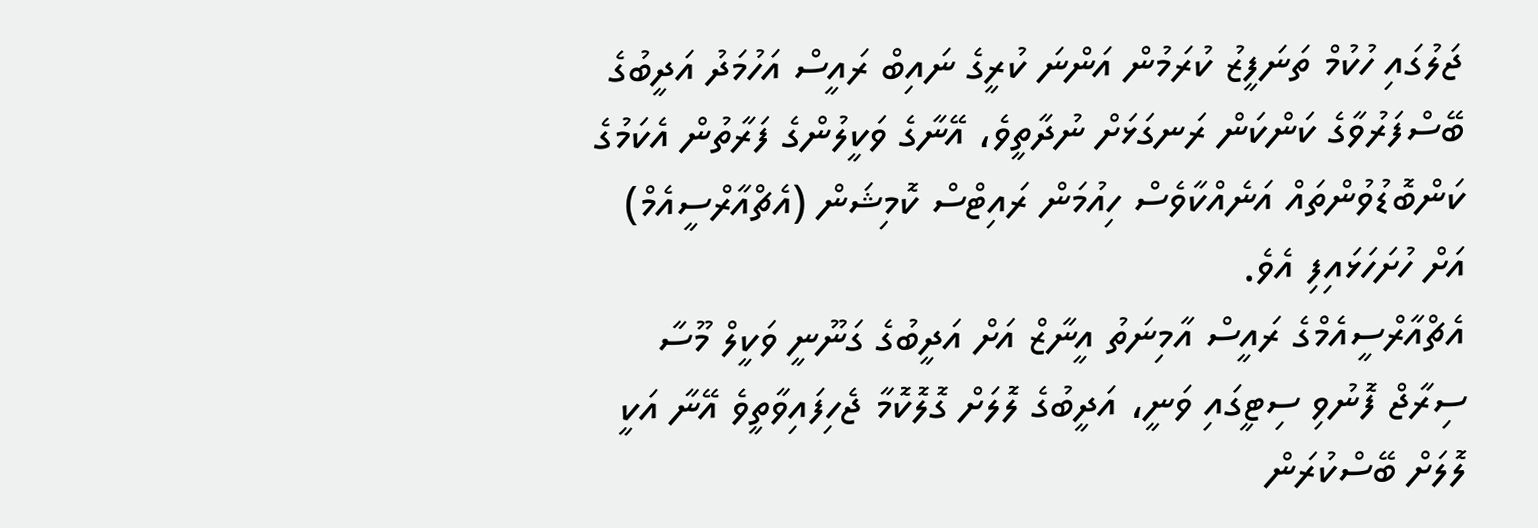ޖަލުގައި ހުކުމް ތަނަފީޒު ކުރަމުން އަންނަ ކުރީގެ ނައިބް ރައީސް އަހުމަދު އަދީބުގެ ބޭސްފަރުވާގެ ކަންކަން ރަނގަޅަށް ނުދާތީވެ، އޭނާގެ ވަކީލުންގެ ފަރާތުން އެކަމުގެ ކަންބޮޑުވުންތައް އަނެއްކާވެސް ހިއުމަން ރައިޓްސް ކޮމިޝަން (އެޗްއާރްސީއެމް) އަށް ހުށަހަޅައިފި އެވެ.
އެޗްއާރްސީއެމްގެ ރައީސް އާމިނަތު އީނާޒް އަށް އަދީބުގެ ގަނޫނީ ވަކީލް މޫސާ ސިރާޖް ފޮނުވި ސިޓީގައި ވަނީ، އަދީބުގެ ލޮލަށް ގޮލޮކޮމާ ޖެހިފައިވާތީވެ އޭނާ އަކީ ލޮލަށް ބޭސްކުރަން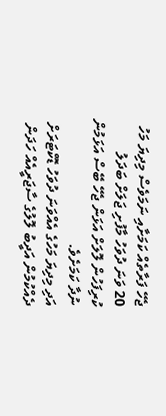ޖެހޭ ފަރާތެއް ކަމަށާއި ނަމަވެސް މިދިޔަ މަހު 20 ވަނަ ދުވަހު މާފުށި ޖަލަށް ބަދަލު ކުރިފަހުން ލޮލަށް އަޅަން ޖެހޭ ބޭސް އަޅަމުން ނުދާ ކަމަށެވެ.
އަދި މިދިޔަ މަހުގެ އެއްވަނަ ދުވަހު ޑޮކްޓަރަށް ދެއްކުމުން އަދީބު ލޮލުގެ ސާޖަރީއެއް ހަދަން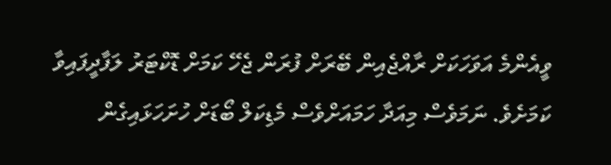ވީއެންމެ އަވަހަކަށް ރާއްޖެއިން ބޭރަށް ފުރަން ޖެހޭ ކަމަށް ޑޮކްޓަރު ލަފާދީފައިވާ ކަމަށެވެ. ނަމަވެސް މިއަދާ ހަމައަށްވެސް މެޑިކަލް ބޯޑަށް ހުށަހަޅައިގެން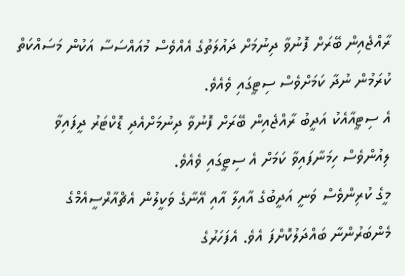ރާއްޖެއިން ބޭރަށް ފޮނުވާ ދިނުމަށް ދައުލަތުގެ އެއްވެސް މުއައްސަސާ އަކުން މަސައްކަތް ކުރަމުން ނުދާ ކަމަށްވެސް ސިޓީގައި ވެއެވެ.
އެ ސިޓީއާއެކު އަދީބު ރާއްޖެއިން ބޭރަށް ފޮނުވާ ދިނުމަށްއެދި ޑޮކްޓަރު ދީފައިވާ ލިއުންވެސް ހިމަނާފައިވާ ކަމަށް އެ ސިޓީގައި ވެއެވެ.
މީގެ ކުރިންވެސް ވަނީ އަދީބުގެ އާއިލާ އާއި އޭނާގެ ވަކީލުން އެޗްއާރްސީއެމްގެ މެންބަރުންނާ ބައްދަލުކޮށްފަ އެވެ. އެފަހަރުގެ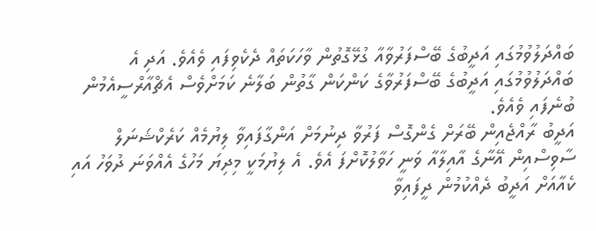ބައްދަލުވުމުގައި އަދީބުގެ ބޭސްފަރުވާއާ ގުޅޭގޮތުން ވާހަކަތައް ދެކެވިފައި ވެއެވެ. އަދި އެ ބައްދަލުވުމުގައި އަދީބުގެ ބޭސްފަރުވާގެ ކަންކަން ގާތުން ބަލާނެ ކަމަށްވެސް އެޗްއާރްސީއެމުން ބުނެފައި ވެއެވެ.
އަދީބު ރާއްޖެއިން ބޭރަށް ގެންގޮސް ފަރުވާ ދިނުމަށް އަންގާފައިވާ ލިޔުމެއް ކަރެކްޝަނަލް ސާވިސްއިން އޭނާގެ އާއިލާއާ ވަނީ ހަވާލުކޮށްފަ އެވެ. އެ ލިޔުމަކީ މިދިޔަ މަހުގެ އެއްވަނަ ދުވަހު އައި ކެއާއަށް އަދީބު ދެއްކުމުން ދީފައިވާ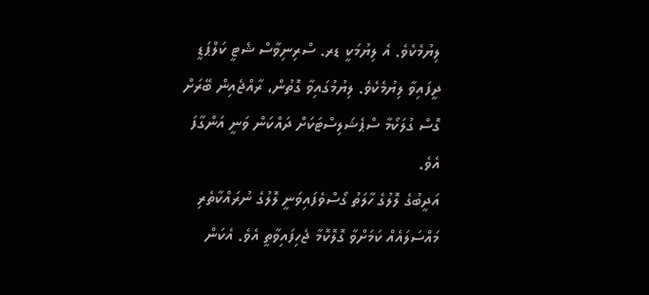ލިޔުމެކެވެ. އެ ލިޔުމަކީ ޑރ. ސްރިނިވާސް ޝެޓީ ކަލްޕަޑީ ދީފައިވާ ލިޔުމެކެވެ. ލިޔުމުގައިވާ ގޮތުން، ރާއްޖެއިން ބޭރަށް ގޮސް ގުލަކޯމާ ސްޕެޝަލިސްޓަކަށް ދައްކަން ވަނީ އަންގާފަ އެވެ.
އަދީބުގެ ލޮލުގެ ހާލަތު ގޯސްވެފައިވަނީ ލޮލުގެ ނުރައްކާތެރި މައްސަލައެއް ކަމަށްވާ ގޮލޮކޮމާ ޖެހިފައިވާތީ އެވެ. އެކަން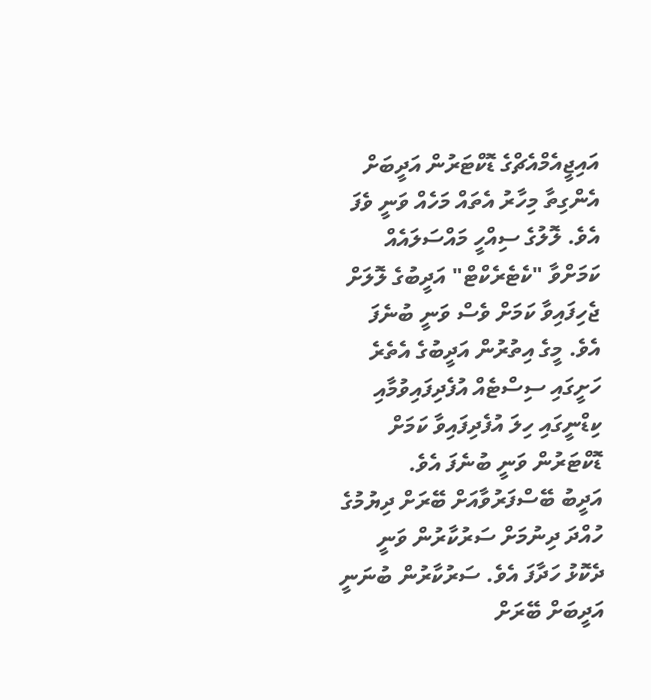އައިޖީއެމްއެޗްގެ ޑޮކްޓަރުން އަދީބަށް އެންގިތާ މިހާރު އެތައް މަހެއް ވަނީ ވެފަ އެވެ. ލޮލުގެ ސިއްހީ މައްސަލައެއް ކަމަށްވާ "ކެޓެރެކްޓް" އަދީބުގެ ލޮލަށް ޖެހިފައިވާ ކަމަށް ވެސް ވަނީ ބުނެފަ އެވެ. މީގެ އިތުރުން އަދީބުގެ އެތެރެ ހަށީގައި ސިސްޓެއް އުފެދިފައިވުމާއި ކިޑްނީގައި ހިލަ އުފެދިފައިވާ ކަމަށް ޑޮކްޓަރުން ވަނީ ބުނެފަ އެވެ.
އަދީބު ބޭސްފަރުވާއަށް ބޭރަށް ދިޔުމުގެ ހުއްދަ ދިނުމަށް ސަރުކާރުން ވަނީ ދެކޮޅު ހަދާފަ އެވެ. ސަރުކާރުން ބުނަނީ އަދީބަށް ބޭރަށް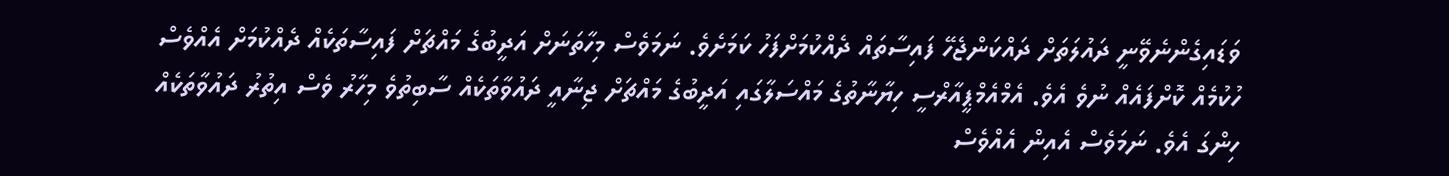ވަޑައިގެންނެވޭނީ ދައުލަތަށް ދައްކަންޖެހޭ ފައިސާތައް ދެއްކުމަށްފަހު ކަމަށެވެ. ނަމަވެސް މިހާތަނަށް އަދީބުގެ މައްޗަށް ފައިސާތަކެއް ދެއްކުމަށް އެއްވެސް ހުކުމެއް ކޮށްފައެއް ނުވެ އެވެ. އެމްއެމްޕީއާރްސީ ހިޔާނާތުގެ މައްސަލާގައި އަދީބުގެ މައްޗަށް ޖިނާއީ ދައުވާތަކެއް ސާބިތުވެ މިހާރު ވެސް އިތުރު ދައުވާތަކެއް ހިންގަ އެވެ. ނަމަވެސް އެއިން އެއްވެސް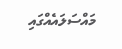މައްސަލައެއްގައި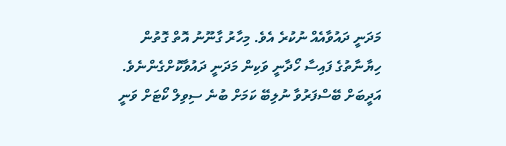މަދަނީ ދައުވާއެއް ނުކުރެ އެވެ. މިހާރު ގާނޫނު އޮތް ގޮތުން ހިޔާނާތުގެ ފައިސާ ހޯދާނީ ވަކިން މަދަނީ ދައުވާކޮށްގެންނެވެ.
އަދީބަށް ބޭސްފަރުވާ ނުލިބޭ ކަމަށް ބުނެ ސިވިލް ކޯޓަށް ވަނީ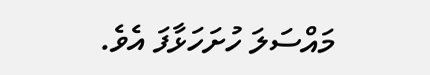މައްސަލަ ހުށަހަޅާފަ އެވެ.